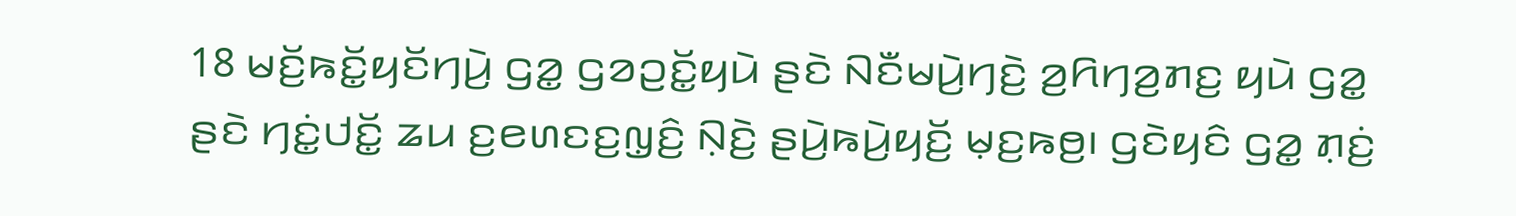18 ꤗꤢꤩ꤬ꤒꤢꤩ꤭ꤟꤢꤩꤚꤣꤧ꤬ ꤞꤤ꤭ ꤞꤤꤑꤢꤩ꤭ꤟꤣꤧ ꤔꤢꤧ ꤡꤢꤪꤗꤣꤧ꤬ꤚꤢꤧ꤬ ꤤ꤬ꤖꤚꤤ꤬ꤊꤢ꤬ ꤟꤣꤧ ꤞꤤ꤭ ꤔꤢꤧ ꤚꤢꤦ꤭ꤓꤢꤩ꤭ ꤘꤣ ꤢ꤬ꤕꤛꤢꤢ꤬ꤜ꤫ꤢꤨ꤬ ꤡ꤫ꤢꤧ꤬ ꤔꤣꤧ꤬ꤒꤣꤧ꤬ꤟꤢꤩ꤬ ꤗ꤫ꤢ꤬ꤒꤥ꤬꤯ ꤞꤢꤧꤟꤢꤨ ꤞꤤ꤭ ꤊ꤫ꤢꤦ꤬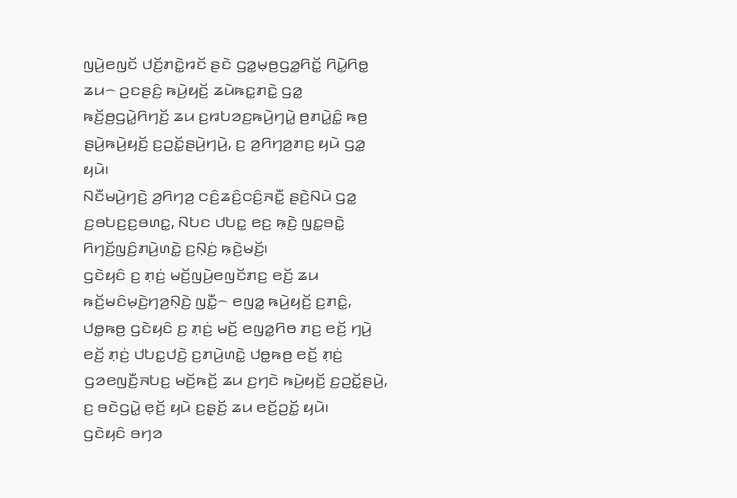ꤜꤣꤧ꤬ꤕꤜꤢꤩ ꤓꤢꤩ꤬ꤊꤢꤧ꤭ꤙꤢꤩ ꤔꤢꤧ ꤞꤤ꤭ꤗ꤫ꤥ꤬ꤞꤤ꤭ꤖꤢꤩ꤭ ꤖꤣꤧ꤭ꤖꤥ꤭ ꤘꤣ꤮ ꤑꤢꤔꤢꤨ꤬ ꤒꤣꤧ꤬ꤟꤢꤩ꤬ ꤘꤣꤧꤒꤢ꤭ꤊꤢꤧ꤭ ꤞꤤ꤭ ꤒꤢꤩ꤬ꤥ꤬ꤞꤣꤧ꤭ꤖꤚꤢꤩ꤬ ꤘꤣ ꤢ꤬ꤙꤝꤤꤢ꤬ꤒꤣꤧ꤬ꤚꤣꤧ꤭ ꤥ꤬ꤊꤣꤧ꤭ꤢꤨ꤭ ꤒꤥ꤬ ꤔꤣꤧ꤬ꤒꤣꤧ꤬ꤟꤢꤩ꤬ ꤢ꤬ꤑꤢꤩ꤭ꤔꤣꤧ꤬ꤚꤣꤧ꤬, ꤢ꤬ ꤤ꤬ꤖꤚꤤ꤬ꤊꤢ꤬ ꤟꤣꤧ ꤞꤤ꤭ ꤟꤣꤧ꤯
ꤡꤢꤪꤗꤣꤧ꤬ꤚꤢꤧ꤬ ꤤ꤬ꤖꤚꤤ꤬ ꤍꤢꤨ꤬ꤘꤢꤨ꤬ꤍꤢꤨ꤬ꤏꤢꤪ꤭ ꤔꤢꤧ꤬ꤡꤣꤧ ꤞꤤ꤭ ꤢ꤬ꤋꤝꤢ꤬ꤢ꤬ꤋꤛꤢ꤭, ꤡꤝꤢ ꤓꤝꤢ꤭ ꤕꤢ꤬ ꤒ꤫ꤢꤧ꤬ ꤜꤢ꤭ꤋꤢꤧ꤭ ꤖꤚꤢꤩ꤬ꤜꤢꤨ꤬ꤊꤣꤧ꤬ꤛꤢꤧ꤭ ꤢ꤬ꤡ꤫ꤢꤦ꤬ ꤒ꤫ꤢꤧ꤬ꤗꤢꤩ꤬꤯
ꤞꤢꤧꤟꤢꤨ ꤢ꤬ ꤊ꤫ꤢꤦ꤬ ꤗꤢꤩ꤬ꤜꤣꤧ꤬ꤕꤜꤢꤩꤊꤢ꤬ ꤕꤢꤩ꤬ ꤘꤣ ꤒꤢꤩ꤬ꤗꤢꤨꤗ꤫ꤢꤧ꤬ꤚꤤ꤬ꤡ꤫ꤢꤧ꤬ ꤜꤢꤪ꤭꤮ ꤕꤜꤤ꤭ ꤒꤣꤧ꤬ꤟꤢꤩ꤬ ꤢ꤬ꤊꤢꤨ꤭, ꤓꤥ꤭ꤒꤥ꤬ ꤞꤢꤧꤟꤢꤨ ꤢ꤬ ꤊ꤫ꤢꤦ꤬ ꤗꤢꤩ꤬ ꤕꤜꤤ꤭ꤖꤥ ꤊꤢ꤬ ꤕꤢꤩ꤬ ꤚꤣꤧ꤬ ꤕꤢꤩ꤬ ꤊ꤫ꤢꤦ꤬ ꤓꤝꤢ꤭ꤓꤢꤧ꤬ ꤢ꤬ꤊꤣꤧ꤬ꤛꤢꤧ꤭ ꤓꤥ꤭ꤒꤥ꤬ ꤕꤢꤩ꤬ ꤊ꤫ꤢꤦ꤬ ꤞꤤꤕꤜꤢꤪ꤬ꤏꤝꤢ꤬ ꤗꤢꤩ꤬ꤒꤢꤩ꤬ ꤘꤣ ꤢ꤬ꤚꤢꤧ ꤒꤣꤧ꤬ꤟꤢꤩ꤬ ꤢ꤬ꤑꤢꤩ꤭ꤔꤣꤧ꤬, ꤢ꤬ ꤋꤢꤧꤞꤣꤧ꤭ ꤕ꤫ꤢꤩ꤬ ꤟꤣꤧ ꤢ꤬ꤔ꤫ꤢꤩ꤬ ꤘꤣ ꤕꤢꤩ꤬ꤑꤢꤩ꤭ ꤟꤣꤧ꤯
ꤞꤢꤧꤟꤢꤨ ꤋꤚꤤ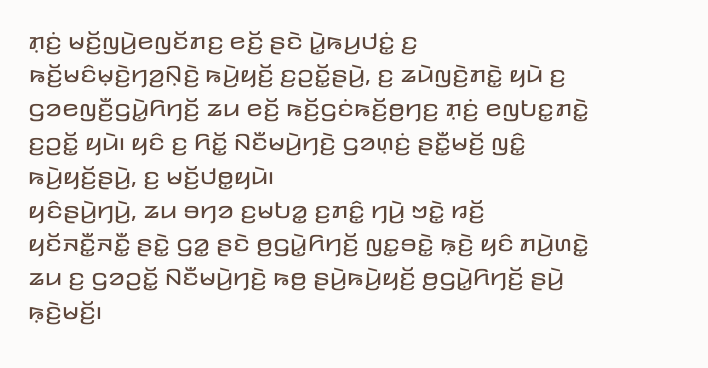ꤊ꤫ꤢꤦ꤬ ꤗꤢꤩ꤬ꤜꤣꤧ꤬ꤕꤜꤢꤩꤊꤢ꤬ ꤕꤢꤩ꤬ ꤔꤢꤧ ꤣꤧ꤭ꤒꤣ꤬ꤓꤢꤦ꤭ ꤢ꤬ ꤒꤢꤩ꤬ꤗꤢꤨꤗ꤫ꤢꤧ꤬ꤚꤤ꤬ꤡ꤫ꤢꤧ꤬ ꤒꤣꤧ꤬ꤟꤢꤩ꤬ ꤢ꤬ꤑꤢꤩ꤭ꤔꤣꤧ꤬, ꤢ꤬ ꤘꤣꤧꤜꤢꤧ꤬ꤊꤢꤧ꤭ ꤟꤣꤧ ꤢ꤬ ꤞꤤꤕꤜꤢꤪ꤬ꤞꤣꤧ꤭ꤖꤚꤢꤩ꤬ ꤘꤣ ꤕꤢꤩ꤬ ꤒꤢꤩ꤬ꤞꤢꤦꤒꤢꤩ꤬ꤥ꤬ꤚꤢ꤬ ꤊ꤫ꤢꤦ꤬ ꤕꤜꤝꤢ꤭ꤊꤢꤧ꤭ ꤢ꤬ꤑꤢꤩ꤭ ꤟꤣꤧ꤯ ꤟꤢꤨ ꤢ꤬ ꤖꤢꤩ꤭ ꤡꤢꤪꤗꤣꤧ꤬ꤚꤢꤧ꤬ ꤞꤤꤛ꤫ꤢꤦ꤬ ꤔꤢꤪ꤭ꤗꤢꤩ꤬ ꤜꤢꤨ꤭ ꤒꤣꤧ꤬ꤟꤢꤩ꤬ꤔꤣꤧ꤬, ꤢ꤬ ꤗꤢꤩ꤬ꤓꤥ꤭ꤟꤣꤧ꤯
ꤟꤢꤨꤔꤣꤧ꤬ꤚꤣꤧ꤬, ꤘꤣ ꤋꤚꤤ ꤢ꤬ꤗꤝꤤ꤭ ꤢ꤬ꤊꤢꤨ꤭ ꤚꤣꤧ꤬ ꤠꤢꤧ꤭ ꤙꤢꤩ꤬ ꤟꤢꤩꤏꤢꤪ꤭ꤏꤢꤪ꤭ ꤔꤢꤧ꤭ ꤞꤤ꤭ ꤔꤢꤧ ꤥ꤬ꤞꤣꤧ꤭ꤖꤚꤢꤩ꤬ ꤜꤢ꤭ꤋꤢꤧ꤭ ꤒ꤫ꤢꤧ꤬ ꤟꤢꤨ ꤊꤣꤧ꤬ꤛꤢꤧ꤭ ꤘꤣ ꤢ꤬ ꤞꤤꤑꤢꤩ꤭ ꤡꤢꤪꤗꤣꤧ꤬ꤚꤢꤧ꤬ ꤒꤥ꤬ ꤔꤣꤧ꤬ꤒꤣꤧ꤬ꤟꤢꤩ꤬ ꤥ꤬ꤞꤣꤧ꤭ꤖꤚꤢꤩ꤬ ꤔꤣꤧ꤬ ꤒ꤫ꤢꤧ꤬ꤗꤢꤩ꤬꤯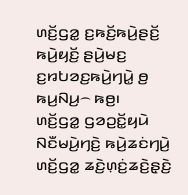ꤛꤢꤩ꤬ꤞꤤ꤭ ꤢ꤬ꤒꤢꤩ꤬ꤒꤣꤧ꤬ꤔꤢꤩ꤬ ꤒꤣꤧ꤬ꤟꤢꤩ꤬ ꤔꤣꤧ꤬ꤗꤢ꤬ ꤢ꤬ꤙꤝꤤꤢ꤬ꤒꤣꤧ꤬ꤚꤣꤧ꤭ ꤥ꤬ ꤒꤣ꤬ꤡꤣ꤬꤮ ꤒꤥ꤬꤯
ꤛꤢꤩ꤬ꤞꤤ꤭ ꤞꤤꤑꤢꤩ꤭ꤟꤣꤧ ꤡꤢꤪꤗꤣꤧ꤬ꤚꤢꤧ꤬ ꤒꤣꤧ꤬ꤘꤢꤦꤚꤣꤧ꤬ ꤛꤢꤩ꤬ꤞꤤ꤭ ꤘꤢꤧ꤬ꤛ꤫ꤢꤦ꤬ꤘꤢꤧ꤬ꤔ꤫ꤢꤧ꤬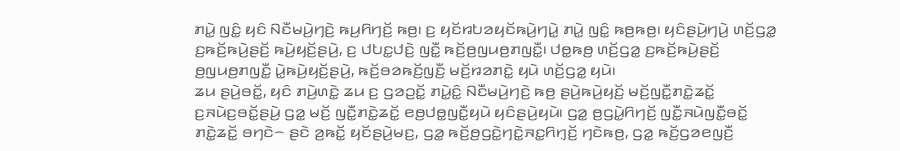ꤊꤣꤧ꤭ ꤜꤢꤨ꤭ ꤟꤢꤨ ꤡꤢꤪꤗꤣꤧ꤬ꤚꤢꤧ꤬ ꤒꤣ꤬ꤖꤚꤢꤩ꤬ ꤒꤥ꤬꤯ ꤢ꤬ ꤟꤢꤩꤙꤝꤤꤟꤢꤩꤒꤣꤧ꤬ꤚꤣꤧ꤭ ꤊꤣꤧ꤭ ꤜꤢꤨ꤭ ꤒꤥ꤬ꤒꤥ꤬꤯ ꤟꤢꤨꤔꤣꤧ꤬ꤚꤣꤧ꤬ ꤛꤢꤩ꤬ꤞꤤ꤭ ꤢ꤬ꤒꤢꤩ꤬ꤒꤣꤧ꤬ꤔꤢꤩ꤬ ꤒꤣꤧ꤬ꤟꤢꤩ꤬ꤔꤣꤧ꤬, ꤢ꤬ ꤓꤝꤢ꤭ꤓꤢꤧ꤬ ꤜꤢꤪ꤭ ꤒꤢꤩ꤬ꤥ꤬ꤜꤣꤥ꤬ꤊꤜꤢꤪ꤭꤯ ꤓꤥ꤭ꤒꤥ꤬ ꤛꤢꤩ꤬ꤞꤤ꤭ ꤢ꤬ꤒꤢꤩ꤬ꤒꤣꤧ꤬ꤔꤢꤩ꤬ ꤥ꤬ꤜꤣꤥ꤬ꤊꤜꤢꤪ꤭ ꤣꤧ꤭ꤒꤣꤧ꤬ꤟꤢꤩ꤬ꤔꤣꤧ꤬, ꤒꤢꤩ꤬ꤋꤤꤒꤢꤩ꤬ꤜꤢꤪ꤬ ꤗꤢꤩ꤬ꤙꤤꤊꤢꤧ꤭ ꤟꤣꤧ ꤛꤢꤩ꤬ꤞꤤ꤭ ꤟꤣꤧ꤯
ꤘꤣ ꤔꤣꤧ꤬ꤋꤢꤩ꤭, ꤟꤢꤨ ꤊꤣꤧ꤬ꤛꤢꤧ꤭ ꤘꤣ ꤢ꤬ ꤞꤤꤑꤢꤩ꤭ ꤊꤣꤧ꤭ꤢꤨ꤭ ꤡꤢꤪꤗꤣꤧ꤬ꤚꤢꤧ꤬ ꤒꤥ꤬ ꤔꤣꤧ꤬ꤒꤣꤧ꤬ꤟꤢꤩ꤬ ꤗꤢꤩ꤬ꤜꤢꤪ꤭ꤊꤢꤧ꤭ꤘꤢꤩ꤭ ꤢ꤬ꤏꤣꤧꤢ꤬ꤋꤢꤩ꤭ꤔꤣꤧ꤬ ꤞꤤ꤭ ꤗꤢꤩ꤬ ꤜꤢꤪ꤭ꤊꤢꤧ꤭ꤘꤢꤩ꤭ ꤕꤥ꤬ꤓꤥ꤭ꤜꤢꤪ꤭ꤟꤣꤧ ꤟꤢꤨꤔꤣꤧ꤬ꤟꤣꤧ꤯ ꤞꤤ꤭ ꤥ꤬ꤞꤣꤧ꤭ꤖꤚꤢꤩ꤬ ꤜꤢꤪ꤭ꤏꤣꤧꤜꤢꤪ꤭ꤋꤢꤩ꤭ ꤊꤢꤧ꤭ꤘꤢꤩ꤭ ꤋꤚꤢꤧ꤮ ꤔꤢꤧ ꤤ꤬ꤒꤢꤩ꤭ ꤟꤢꤩꤔꤣꤧ꤬ꤗꤢ꤬, ꤞꤤ꤭ ꤒꤢꤩ꤬ꤥ꤬ꤞꤢꤧ꤭ꤚꤢꤧ꤭ꤏꤢ꤭ꤖꤚ꤫ꤢꤩ꤬ ꤚꤢꤧꤒꤥ꤬, ꤞꤤ꤭ ꤒꤢꤩ꤬ꤞꤤꤕꤜꤢꤪ꤬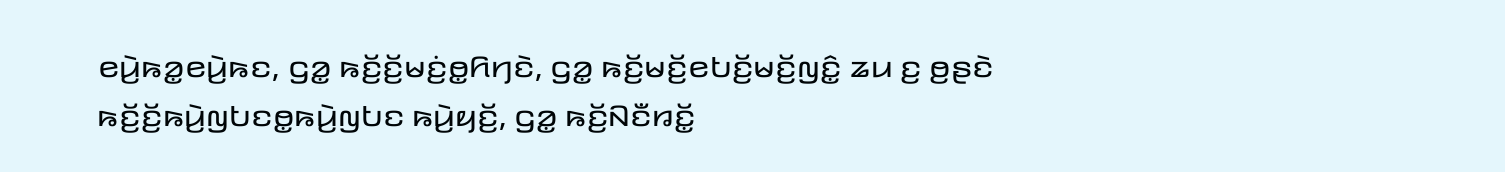ꤕꤣꤧ꤬ꤒꤤ꤭ꤕꤣꤧ꤬ꤒꤢ, ꤞꤤ꤭ ꤒꤢꤩ꤬ꤢꤩ꤬ꤗꤢꤦ꤬ꤥ꤭ꤖꤚꤢꤧ, ꤞꤤ꤭ ꤒꤢꤩ꤬ꤗꤢꤩ꤬ꤕꤝꤢꤩ꤬ꤗꤢꤩ꤬ꤜꤢꤨ꤭ ꤘꤣ ꤢ꤬ ꤥ꤬ꤔꤢꤧ ꤒꤢꤩ꤬ꤢꤩ꤬ꤒꤣꤧ꤬ꤜꤝꤢꤥ꤭ꤒꤣꤧ꤬ꤜꤝꤢ ꤒꤣꤧ꤬ꤟꤢꤩ꤬, ꤞꤤ꤭ ꤒꤢꤩ꤬ꤡꤢꤪꤙꤢꤩ꤭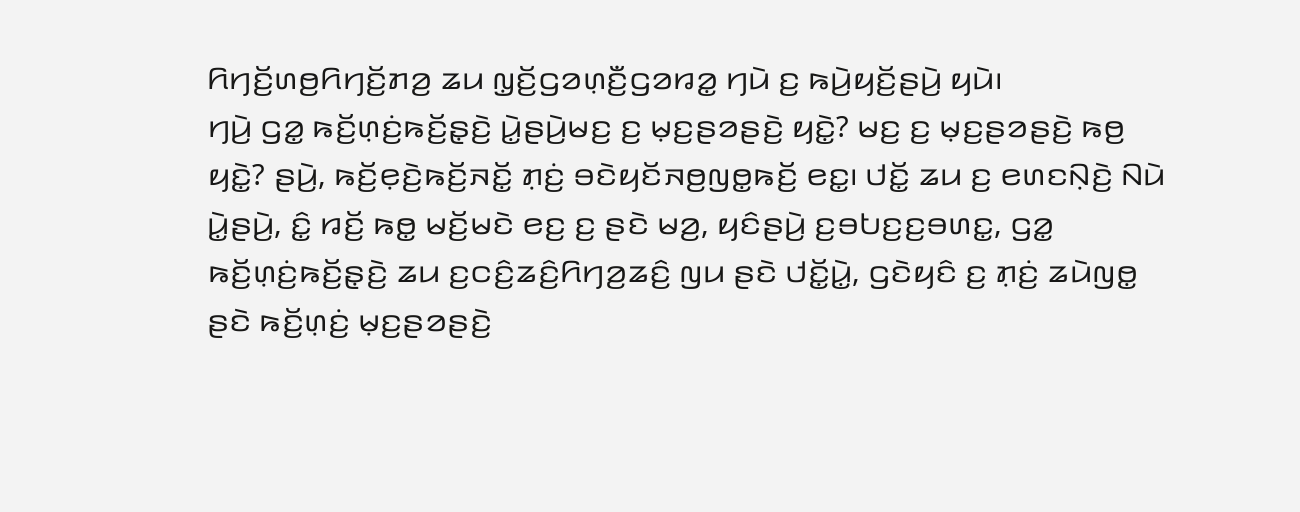ꤖꤚꤢꤩ꤬ꤛꤥ꤬ꤖꤚꤢꤩ꤬ꤊꤤ꤬ ꤘꤣ ꤜ꤫ꤢꤩ꤬ꤞꤤꤛ꤫ꤢꤪ꤬ꤞꤤꤙꤤ꤭ ꤚꤣꤧ ꤢ꤬ ꤒꤣꤧ꤬ꤟꤢꤩ꤬ꤔꤣꤧ꤬ ꤟꤣꤧ꤯
ꤚꤣꤧ꤬ ꤞꤤ꤭ ꤒꤢꤩ꤬ꤛ꤫ꤢꤦ꤬ꤒꤢꤩ꤬ꤔ꤫ꤢꤧ꤬ ꤣꤧ꤭ꤔꤣꤧ꤬ꤗꤢ꤬ ꤢ꤬ ꤗ꤫ꤢ꤬ꤔꤤꤔꤢꤧ꤬ ꤟꤢꤧ꤭? ꤗꤢ꤬ ꤢ꤬ ꤗ꤫ꤢ꤬ꤔꤤꤔꤢꤧ꤬ ꤒꤥ꤬ ꤟꤢꤧ꤭? ꤔꤣꤧ꤬, ꤒꤢꤩ꤬ꤕ꤫ꤢꤧ꤬ꤒꤢꤩ꤬ꤏꤢꤩ꤭ ꤊ꤫ꤢꤦ꤬ ꤋꤢꤧꤟꤢꤩꤏꤥ꤬ꤜꤥ꤭ꤒꤢꤩ꤬ ꤕꤢ꤭꤯ ꤓꤢꤩ꤭ ꤘꤣ ꤢ꤬ ꤕꤛꤢꤡ꤫ꤢꤧ꤬ ꤡꤣꤧ ꤣꤧ꤭ꤔꤣꤧ꤬, ꤢꤨ꤭ ꤙꤢꤩ꤬ ꤒꤥ꤭ ꤗꤢꤩ꤬ꤗꤢꤧ ꤕꤢ꤬ ꤢ꤬ ꤔꤢꤧ ꤗꤤ꤬, ꤟꤢꤨꤔꤣꤧ꤬ ꤢ꤬ꤋꤝꤢ꤬ꤢ꤬ꤋꤛꤢ꤭, ꤞꤤ꤭ ꤒꤢꤩ꤬ꤛ꤫ꤢꤦ꤬ꤒꤢꤩ꤬ꤔ꤫ꤢꤧ꤬ ꤘꤣ ꤢ꤬ꤍꤢꤨ꤬ꤘꤢꤨ꤬ꤖꤚꤤ꤬ꤘꤢꤨ꤬ ꤜꤣ ꤔꤢꤧ ꤓꤢꤩ꤭ꤣꤧ꤭, ꤞꤢꤧꤟꤢꤨ ꤢ꤬ ꤊ꤫ꤢꤦ꤬ ꤘꤣꤧꤜꤥ꤭ ꤔꤢꤧ ꤒꤢꤩ꤬ꤛ꤫ꤢꤦ꤬ ꤗ꤫ꤢ꤬ꤔꤤꤔꤢꤧ꤬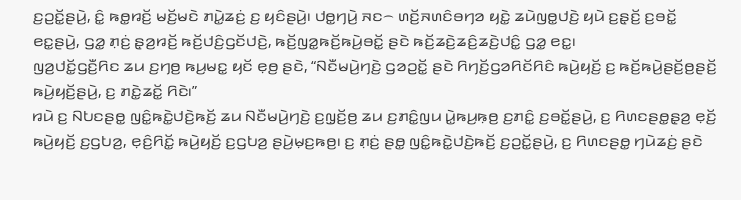ꤢ꤬ꤑꤢꤩ꤭ꤔꤣꤧ꤬, ꤢꤨ꤭ ꤒꤥ꤭ꤙꤢꤩ꤬ ꤗꤢꤩ꤬ꤗꤢꤧ ꤊꤣꤧ꤭ꤘꤢꤦ꤬ ꤢ꤬ ꤟꤢꤨꤔꤣꤧ꤬꤯ ꤓꤥ꤭ꤚꤣꤧ꤬ ꤏꤢ꤮ ꤛꤢꤩ꤬ꤏꤛꤢꤨꤋꤚꤤ ꤟꤢꤧ꤭ ꤘꤣꤧꤜꤥ꤭ꤓꤢꤧ꤬ ꤟꤣꤧ ꤢ꤬ꤔ꤫ꤢꤩ꤬ ꤢ꤬ꤋꤢꤩ꤭ ꤕꤢ꤭ꤔꤣꤧ꤬, ꤞꤤ꤭ ꤊ꤫ꤢꤦ꤬ ꤔ꤫ꤤ꤬ꤙꤢꤩ꤬ ꤒꤢꤩ꤬ꤓꤢꤨ꤬ꤞꤢꤩꤓꤢꤧ꤬, ꤒꤢꤩ꤬ꤜꤤ꤭ꤒꤢꤩ꤬ꤒꤣꤧ꤬ꤋꤢꤩ꤭ ꤔꤢꤧ ꤒꤢꤩ꤬ꤘꤢꤧ꤬ꤘꤢꤨ꤬ꤘꤢꤧ꤬ꤓꤢꤨ꤭ ꤞꤤ꤭ ꤕꤢ꤭꤯
ꤜꤤ꤬ꤓꤢꤩ꤭ꤞꤢꤪ꤬ꤖꤢ ꤘꤣ ꤢ꤬ꤚꤥ꤬ ꤒꤣ꤬ꤗꤢ꤭ ꤟꤢꤩ ꤕ꤫ꤥ꤬ ꤔꤢꤧ, “ꤡꤢꤪꤗꤣꤧ꤬ꤚꤢꤧ꤬ ꤞꤤꤑꤢꤩ꤭ ꤔꤢꤧ ꤖꤚꤢꤩ꤬ꤞꤤꤖꤢꤩꤖꤢꤨ ꤒꤣꤧ꤬ꤟꤢꤩ꤬ ꤢ꤬ ꤒꤢꤩ꤬ꤒꤣꤧ꤬ꤔꤢꤩ꤬ꤥ꤬ꤔꤢꤩ꤬ ꤒꤣꤧ꤬ꤟꤢꤩ꤬ꤔꤣꤧ꤬, ꤢ꤬ ꤊꤢꤧ꤭ꤘꤢꤩ꤭ ꤖꤢꤧ꤯”
ꤙꤣꤧ ꤢ꤬ ꤡꤝꤢꤔꤥ꤭ ꤜꤢꤨ꤭ꤒꤢꤧ꤭ꤓꤢꤧ꤬ꤒꤢꤩ꤬ ꤘꤣ ꤡꤢꤪꤗꤣꤧ꤬ꤚꤢꤧ꤬ ꤢ꤬ꤜ꤫ꤢꤩ꤬ꤥ꤬ ꤘꤣ ꤢ꤬ꤊꤢꤨ꤭ꤜꤣ ꤣꤧ꤭ꤒꤣ꤬ꤒ꤫ꤥ꤬ ꤢ꤬ꤊꤢꤨ꤭ ꤢ꤬ꤋꤢꤩ꤭ꤔꤣꤧ꤬, ꤢ꤬ ꤖꤛꤢꤔꤥ꤭ꤔ꤫ꤤ꤬ ꤕ꤫ꤢꤩ꤬ ꤒꤣꤧ꤬ꤟꤢꤩ꤬ ꤢ꤬ꤞꤝꤤ꤬, ꤕ꤫ꤢꤨ꤬ꤖꤢꤩ꤭ ꤒꤣꤧ꤬ꤟꤢꤩ꤬ ꤢ꤬ꤞꤝꤤ꤬ ꤔꤣꤧ꤬ꤗ꤫ꤢ꤬ꤒꤥ꤬꤯ ꤢ꤬ ꤊ꤫ꤢꤦ꤬ ꤔꤥ꤭ ꤜꤢꤨ꤭ꤒꤢꤧ꤭ꤓꤢꤧ꤬ꤒꤢꤩ꤬ ꤢ꤬ꤑꤢꤩ꤭ꤔꤣꤧ꤬, ꤢ꤬ ꤖꤛꤢꤔꤥ꤭ ꤚꤣꤧꤘꤢꤦ꤬ ꤔꤢꤧ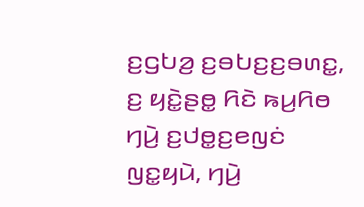ꤢ꤬ꤞꤝꤤ꤬ ꤢ꤬ꤋꤝꤢ꤬ꤢ꤬ꤋꤛꤢ꤭, ꤢ꤬ ꤟꤢꤧ꤭ꤔꤥ꤭ ꤖꤢꤧ ꤒꤣ꤬ꤖꤥ ꤚꤣꤧ꤬ ꤢ꤬ꤓꤥ꤭ꤢ꤬ꤕꤜꤢꤦ ꤜꤢ꤭ꤟꤣꤧ, ꤚꤣꤧ꤬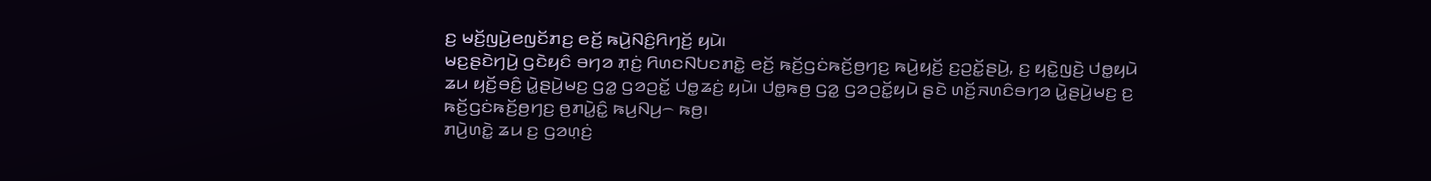ꤢ꤬ ꤗꤢꤩ꤬ꤜꤣꤧ꤬ꤕꤜꤢꤩꤊꤢ꤬ ꤕꤢꤩ꤬ ꤒꤣꤧ꤬ꤡꤢꤨ꤬ꤖꤚꤢꤩ꤬ ꤟꤣꤧ꤯
ꤗꤢ꤬ꤔꤢꤧꤚꤣꤧ꤬ ꤞꤢꤧꤟꤢꤨ ꤋꤚꤤ ꤊ꤫ꤢꤦ꤬ ꤖꤛꤢꤡꤝꤢꤊꤢꤧ꤭ ꤕꤢꤩ꤬ ꤒꤢꤩ꤬ꤞꤢꤦꤒꤢꤩ꤬ꤥ꤬ꤚꤢ꤬ ꤒꤣꤧ꤬ꤟꤢꤩ꤬ ꤢ꤬ꤑꤢꤩ꤭ꤔꤣꤧ꤬, ꤢ꤬ ꤟꤢꤧ꤭ꤜꤢꤧ꤬ ꤓꤥ꤭ꤟꤣꤧ ꤘꤣ ꤟꤢꤩ꤬ꤋꤢꤨ꤬ ꤣꤧ꤭ꤔꤣꤧ꤬ꤗꤢ꤬ ꤞꤤ꤭ ꤞꤤꤑꤢꤩ꤭ ꤓꤥ꤭ꤘꤢꤦ꤬ ꤟꤣꤧ꤯ ꤓꤥ꤭ꤒꤥ꤬ ꤞꤤ꤭ ꤞꤤꤑꤢꤩ꤭ꤟꤣꤧ ꤔꤢꤧ ꤛꤢꤩ꤬ꤏꤛꤢꤨꤋꤚꤤ ꤣꤧ꤭ꤔꤣꤧ꤬ꤗꤢ꤬ ꤢ꤬ ꤒꤢꤩ꤬ꤞꤢꤦꤒꤢꤩ꤬ꤥ꤬ꤚꤢ꤬ ꤥ꤬ꤊꤣꤧ꤭ꤢꤨ꤭ ꤒꤣ꤬ꤡꤣ꤬꤮ ꤒꤥ꤬꤯
ꤊꤣꤧ꤬ꤛꤢꤧ꤭ ꤘꤣ ꤢ꤬ ꤞꤤꤛ꤫ꤢꤦ꤬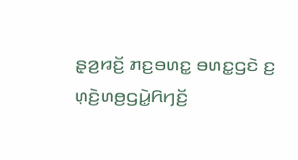ꤔ꤫ꤤ꤬ꤙꤢꤩ꤬ ꤊꤢ꤬ꤋꤛꤢ꤭ ꤋꤛꤢ꤭ꤞꤢꤧ ꤢ꤬ ꤛ꤫ꤢꤧ꤬ꤛꤥ꤬ꤞꤣꤧ꤭ꤖꤚꤢꤩ꤬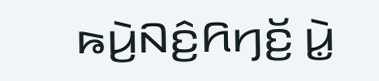ꤒꤣꤧ꤬ꤡꤢꤨ꤬ꤖꤚꤢꤩ꤬ ꤣꤧ꤭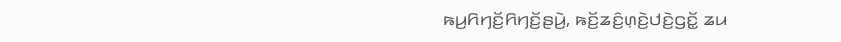ꤒꤣ꤬ꤖꤚꤢꤩ꤬ꤖꤚꤢꤩ꤬ꤔꤣꤧ꤬, ꤒꤢꤩ꤬ꤘꤢꤨ꤬ꤛ꤫ꤢꤧ꤬ꤓꤢꤧ꤬ꤞꤢꤩ꤭ ꤘꤣ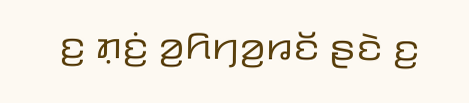ꤢ꤬ ꤊ꤫ꤢꤦ꤬ ꤤ꤬ꤖꤚꤤ꤬ꤙꤢꤩ ꤔꤢꤧ ꤢ꤬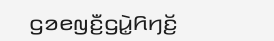ꤞꤤꤕꤜꤢꤪ꤬ꤞꤣꤧ꤭ꤖꤚꤢꤩ꤬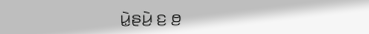ꤣꤧ꤭ꤔꤣꤧ꤬ ꤢ꤬ ꤥ꤬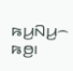ꤒꤣ꤬ꤡꤣ꤬꤮ ꤒꤥ꤬꤯